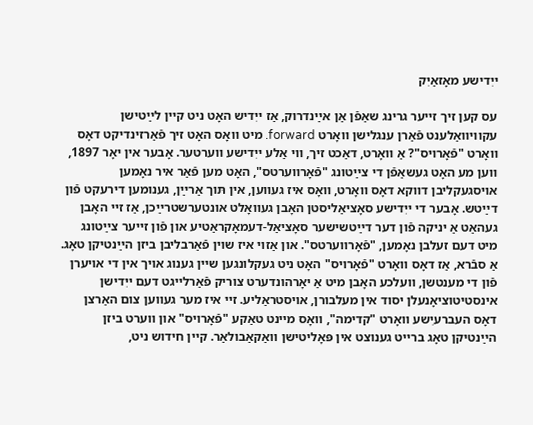ייִדישע מאָזאַיִק

עס קען זיך זייער גרינג שאַפֿן אַן אײַנדרוק, אַז ייִדיש האָט ניט קיין לײַטישן עקוויוואַלענט פֿאַרן ענגלישן וואָרט forward. מיט וואָס האָט זיך פֿאַרזינדיקט דאָס וואָרט "פֿאָרויס"? אַ וואָרט, דאַכט זיך, ווי אַלע ייִדישע ווערטער. אָבער אין יאָר 1897, ווען מע האָט געשאַפֿן די צײַטונג "פֿאָרווערטס", האָט מען פֿאַר איר נאָמען אויסגעקליבן דווקא דאָס וואָרט, וואָס איז געווען, אין תּוך אַרײַן, גענומען דירעקט פֿון דײַטש. אָבער די ייִדישע סאָציאַליסטן האָבן געוואָלט אונטערשטרײַכן, אַז זיי האָבן געהאַט אַ יניקה פֿון דער דײַטשישער סאָציאַל-דעמאָקראַטיע און פֿון זייער צײַטונג מיט דעם זעלבן נאָמען, "פֿאָרווערטס". און אַזוי איז שוין פֿאַרבליבן ביזן הײַנטיקן טאָג.
אַ סבֿרא, אַז דאָס וואָרט "פֿאָרויס" האָט ניט געקלונגען שיין גענוג אויך אין די אויערן פֿון די מענטשן, וועלכע האָבן מיט אַ יאָרהונדערט צוריק פֿאַרלייגט דעם ייִדישן אינסטיטוציאָנעלן יסוד אין מעלבורן, אויסטראַליע. זיי איז מער געווען צום האַרצן דאָס העברעיִשע וואָרט "קדימה", וואָס מיינט טאַקע "פֿאָרויס" און ווערט ביזן הײַנטיקן טאָג ברייט גענוצט אין פּאָליטישן וואַקאַבולאַר. קיין חידוש ניט,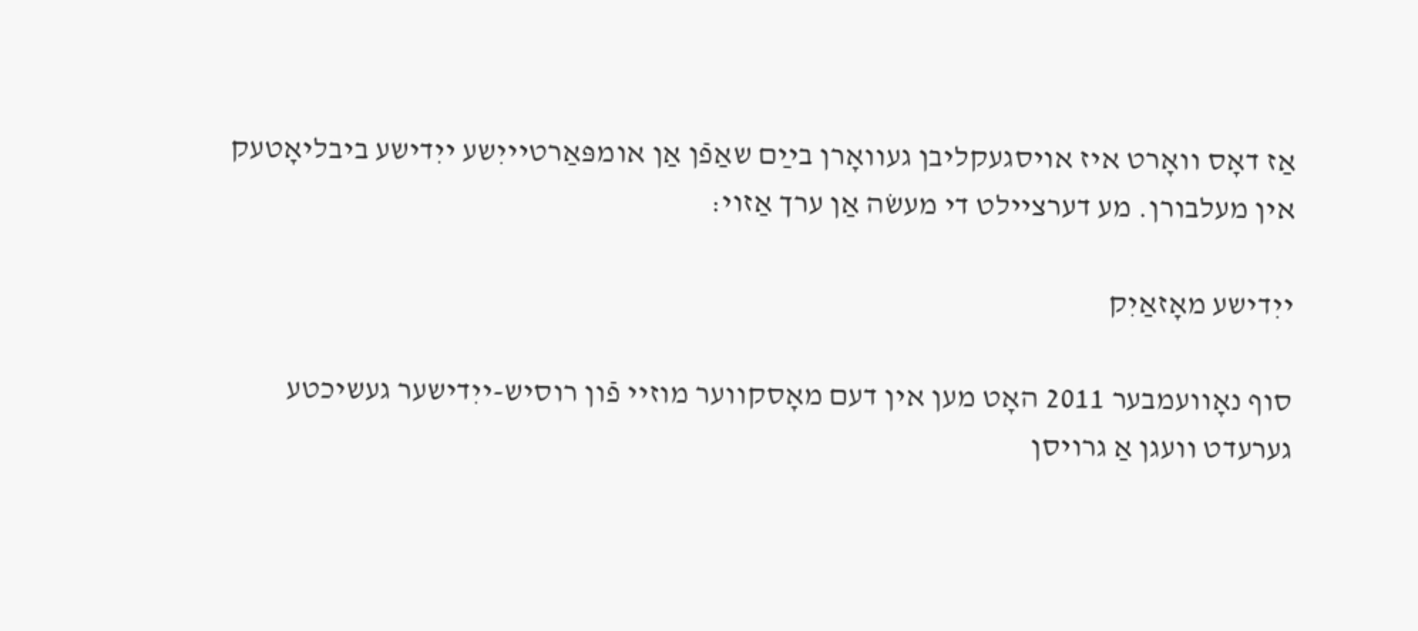אַז דאָס וואָרט איז אויסגעקליבן געוואָרן בײַם שאַפֿן אַן אומפּאַרטיייִשע ייִדישע ביבליאָטעק אין מעלבורן. מע דערציילט די מעשׂה אַן ערך אַזוי:

ייִדישע מאָזאַיִק

סוף נאָוועמבער 2011 האָט מען אין דעם מאָסקווער מוזיי פֿון רוסיש-ייִדישער געשיכטע גערעדט וועגן אַ גרויסן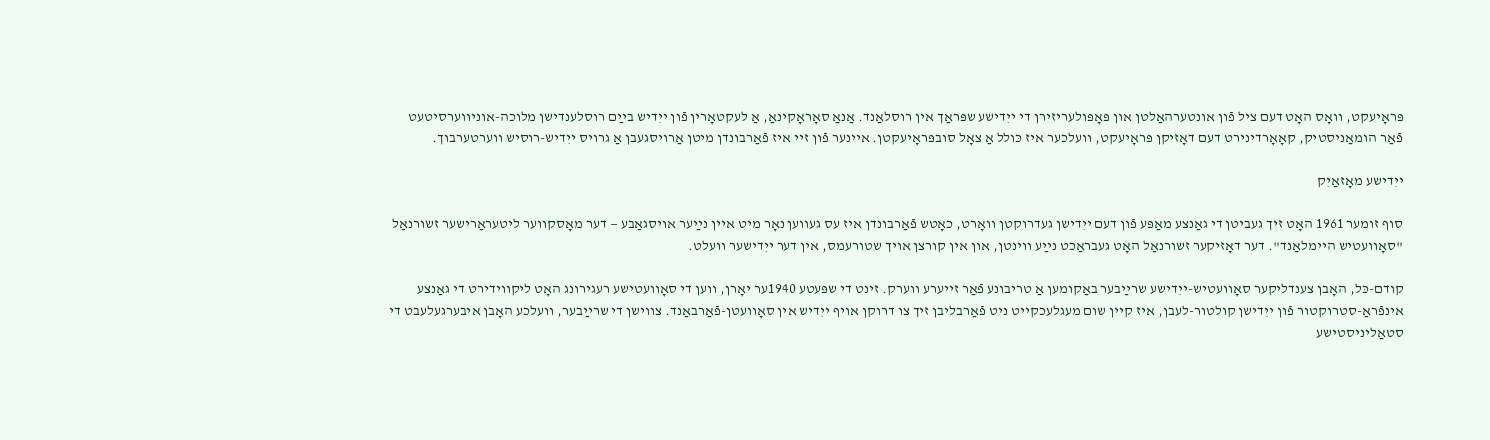פּראָיעקט, וואָס האָט דעם ציל פֿון אונטערהאַלטן און פּאָפּולעריזירן די ייִדישע שפּראַך אין רוסלאַנד. אַנאַ סאָראָקינאַ, אַ לעקטאָרין פֿון ייִדיש בײַם רוסלענדישן מלוכה-אוניווערסיטעט פֿאַר הומאַניסטיק, קאָאָרדינירט דעם דאָזיקן פּראָיעקט, וועלכער איז כּולל אַ צאָל סובפּראָיעקטן. איינער פֿון זיי איז פֿאַרבונדן מיטן אַרויסגעבן אַ גרויס ייִדיש-רוסיש ווערטערבוך.

ייִדישע מאָזאַיִק

סוף זומער 1961 האָט זיך געביטן די גאַנצע מאַפּע פֿון דעם ייִדישן געדרוקטן וואָרט, כאָטש פֿאַרבונדן איז עס געווען נאָר מיט איין נײַער אויסגאַבע — דער מאָסקווער ליטעראַרישער זשורנאַל "סאָוועטיש היימלאַנד". דער דאָזיקער זשורנאַל האָט געבראַכט נײַע ווינטן, און אין קורצן אויך שטורעמס, אין דער ייִדישער וועלט.

קודם-כּל, האָבן צענדליקער סאָוועטיש-ייִדישע שרײַבער באַקומען אַ טריבונע פֿאַר זייערע ווערק. זינט די שפּעטע 1940ער יאָרן, ווען די סאָוועטישע רעגירונג האָט ליקווידירט די גאַנצע אינפֿראַ-סטרוקטור פֿון ייִדישן קולטור-לעבן, איז קיין שום מעגלעכקייט ניט פֿאַרבליבן זיך צו דרוקן אויף ייִדיש אין סאָוועטן-פֿאַרבאַנד. צווישן די שרײַבער, וועלכע האָבן איבערגעלעבט די סטאַליניסטישע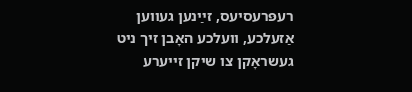רעפּרעסיעס, זײַנען געווען אַזעלכע, וועלכע האָבן זיך ניט געשראָקן צו שיקן זייערע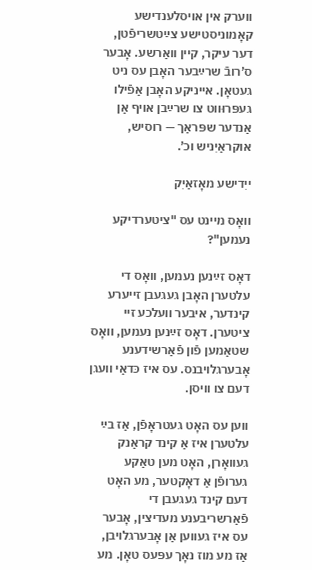ווערק אין אויסלענדישע קאָמוניסטישע צײַטשריפֿטן, דער עיקר, קיין וואַרשע. אָבער ס’רובֿ שרײַבער האָבן עס ניט געטאָן. אייניקע האָבן אַפֿילו געפּרוּווט צו שרײַבן אויף אַן אַנדער שפּראַך — רוסיש, אוקראַיִניש וכ’.

ייִדישע מאָזאַיִק

וואָס מיינט עס "ציטערדיקע נעמען"?

דאָס זײַנען נעמען, וואָס די עלטערן האָבן געגעבן זייערע קינדער, איבער וועלכע זיי ציטערן. דאָס זײַנען נעמען, וואָס שטאַמען פֿון פֿאַרשידענע אָבערגלויבנס. עס איז כּדאַי וועגן דעם צו וויסן.

ווען עס האָט געטראָפֿן, אַז בײַ עלטערן איז אַ קינד קראַנק געוואָרן, האָט מען טאַקע גערופֿן אַ דאָקטער, מע האָט דעם קינד געגעבן די פֿאַרשריבענע מעדיצין, אָבער עס איז געווען אַן אָבערגלויבן, אַז מע מוז נאָך עפּעס טאָן. מע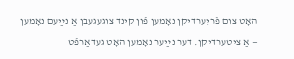האָט צום פֿריִערדיקן נאָמען פֿון קינד צוגעגעבן אַ נײַעם נאָמען — אַ ציטערדיקן. דער נײַער נאָמען האָט געדאַרפֿט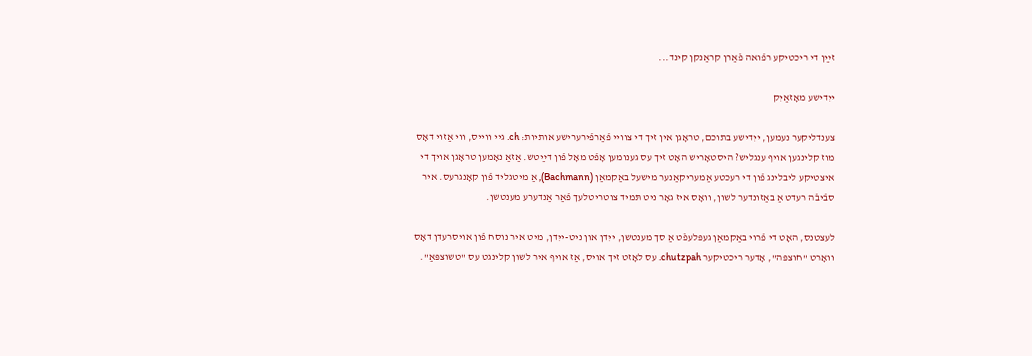זײַן די ריכטיקע רפֿואה פֿאַרן קראַנקן קינד...

ייִדישע מאָזאַיִק

צענדליקער נעמען, ייִדישע בתוכם, טראָגן אין זיך די צוויי פֿאַרפֿירערישע אותיות: ch. גיי ווייס, ווי אַזוי דאָס מוז קלינגען אויף ענגליש? היסטאָריש האָט זיך עס גענומען אָפֿט מאָל פֿון דײַטש. אַזאַ נאָמען טראָגן אויך די איצטיקע ליבלינג פֿון די רעכטע אַמעריקאַנער מישעל באַקמאַן (Bachmann), אַ מיטגליד פֿון קאָנגרעס. איר סבֿיבֿה רעדט אַ באַזונדער לשון, וואָס איז גאָר ניט תּמיד צוטריטלעך פֿאַר אַנדערע מענטשן.

לעצטנס, האָט די פֿרוי באַקמאַן געפּלעפֿט אַ סך מענטשן, ייִדן און ניט-ייִדן, מיט איר נוסח פֿון אויסרעדן דאָס וואָרט "חוצפּה", אָדער ריכטיקער chutzpah. עס לאָזט זיך אויס, אַז אויף איר לשון קלינגט עס "טשוצפּאַ".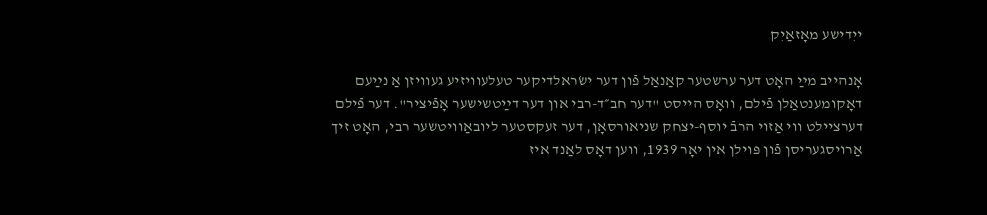ייִדישע מאָזאַיִק

אָנהייב מײַ האָט דער ערשטער קאַנאַל פֿון דער ישׂראלדיקער טעלעוויזיע געוויזן אַ נײַעם דאָקומענטאַלן פֿילם, וואָס הייסט "דער חב״ד-רבי און דער דײַטשישער אָפֿיציר". דער פֿילם דערציילט ווי אַזוי הרבֿ יוסף-יצחק שניאורסאָן, דער זעקסטער ליובאַוויטשער רבי, האָט זיך אַרויסגעריסן פֿון פּוילן אין יאָר 1939, ווען דאָס לאַנד איז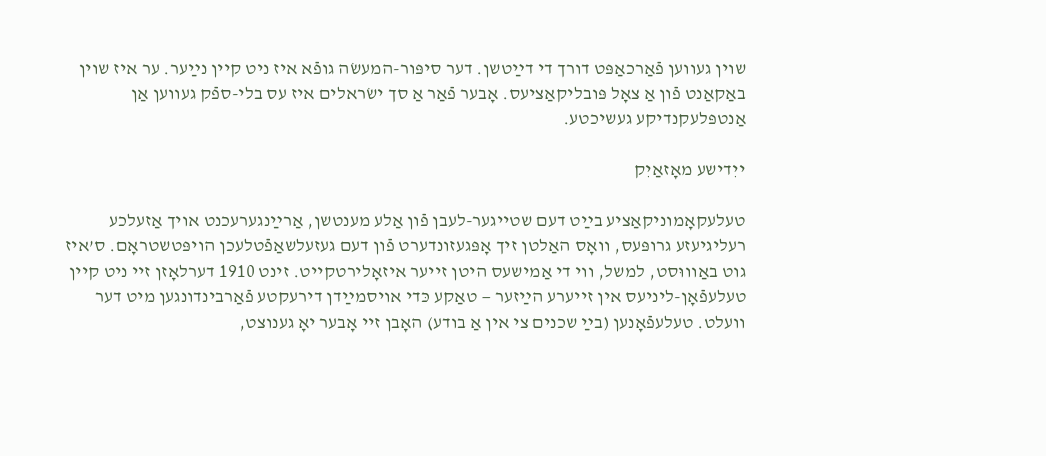שוין געווען פֿאַרכאַפּט דורך די דײַטשן. דער סיפּור-המעשׂה גופֿא איז ניט קיין נײַער. ער איז שוין באַקאַנט פֿון אַ צאָל פּובליקאַציעס. אָבער פֿאַר אַ סך ישׂראלים איז עס בלי-ספֿק געווען אַן אַנטפּלעקנדיקע געשיכטע.

ייִדישע מאָזאַיִק

טעלעקאָמוניקאַציע בײַט דעם שטייגער-לעבן פֿון אַלע מענטשן, אַרײַנגערעכנט אויך אַזעלכע רעליגיעזע גרופּעס, וואָס האַלטן זיך אָפּגעזונדערט פֿון דעם געזעלשאַפֿטלעכן הויפּטשטראָם. ס’איז גוט באַוווּסט, למשל, ווי די אַמישעס היטן זייער איזאָלירטקייט. זינט 1910 דערלאָזן זיי ניט קיין טעלעפֿאָן-ליניעס אין זייערע הײַזער — טאַקע כּדי אויסמײַדן דירעקטע פֿאַרבינדונגען מיט דער וועלט. טעלעפֿאָנען (בײַ שכנים צי אין אַ בודע) האָבן זיי אָבער יאָ גענוצט,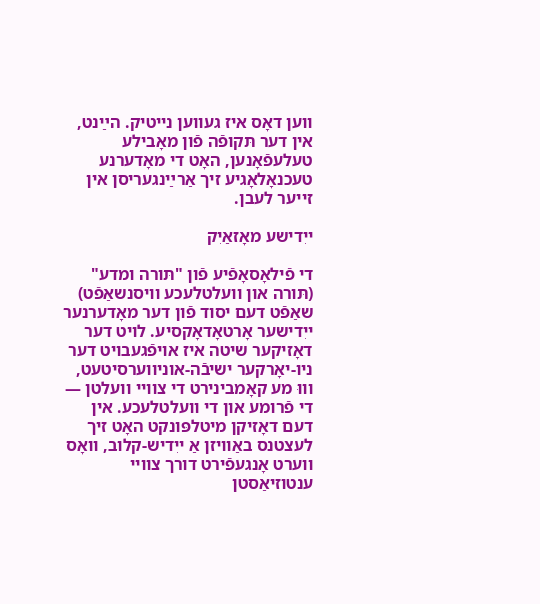ווען דאָס איז געווען נייטיק. הײַנט, אין דער תּקופֿה פֿון מאָבילע טעלעפֿאָנען, האָט די מאָדערנע טעכנאָלאָגיע זיך אַרײַנגעריסן אין זייער לעבן.

ייִדישע מאָזאַיִק

די פֿילאָסאָפֿיע פֿון "תּורה ומדע" (תּורה און וועלטלעכע וויסנשאַפֿט) שאַפֿט דעם יסוד פֿון דער מאָדערנער ייִדישער אָרטאָדאָקסיע. לויט דער דאָזיקער שיטה איז אויפֿגעבויט דער ניו-יאָרקער ישיבֿה-אוניווערסיטעט, וווּ מע קאָמבינירט די צוויי וועלטן — די פֿרומע און די וועלטלעכע. אין דעם דאָזיקן מיטלפּונקט האָט זיך לעצטנס באַוויזן אַ ייִדיש-קלוב, וואָס ווערט אָנגעפֿירט דורך צוויי ענטוזיאַסטן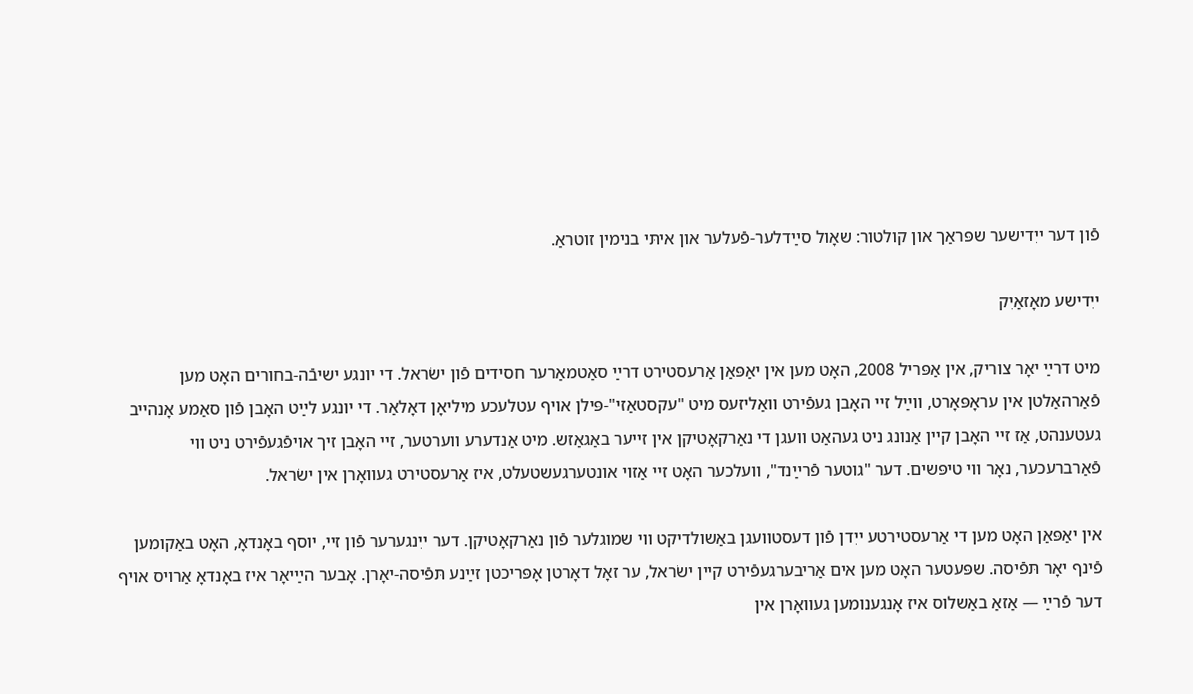פֿון דער ייִדישער שפּראַך און קולטור: שאָול סײַדלער-פֿעלער און איתּי בנימין זוטראַ.

ייִדישע מאָזאַיִק

מיט דרײַ יאָר צוריק, אין אַפּריל 2008, האָט מען אין יאַפּאַן אַרעסטירט דרײַ סאַטמאַרער חסידים פֿון ישׂראל. די יונגע ישיבֿה-בחורים האָט מען פֿאַרהאַלטן אין עראָפּאָרט, ווײַל זיי האָבן געפֿירט וואַליזעס מיט "עקסטאַזי"-פּילן אויף עטלעכע מיליאָן דאָלאַר. די יונגע לײַט האָבן פֿון סאַמע אָנהייב געטענהט, אַז זיי האָבן קיין אַנונג ניט געהאַט וועגן די נאַרקאָטיקן אין זייער באַגאַזש. מיט אַנדערע ווערטער, זיי האָבן זיך אויפֿגעפֿירט ניט ווי פֿאַרברעכער, נאָר ווי טיפּשים. דער "גוטער פֿרײַנד", וועלכער האָט זיי אַזוי אונטערגעשטעלט, איז אַרעסטירט געוואָרן אין ישׂראל.

אין יאַפּאַן האָט מען די אַרעסטירטע ייִדן פֿון דעסטוועגן באַשולדיקט ווי שמוגלער פֿון נאַרקאָטיקן. דער ייִנגערער פֿון זיי, יוסף באָנדאָ, האָט באַקומען פֿינף יאָר תּפֿיסה. שפּעטער האָט מען אים אַריבערגעפֿירט קיין ישׂראל, ער זאָל דאָרטן אָפּריכטן זײַנע תּפֿיסה-יאָרן. אָבער הײַיאָר איז באָנדאָ אַרויס אויף דער פֿרײַ — אַזאַ באַשלוס איז אָנגענומען געוואָרן אין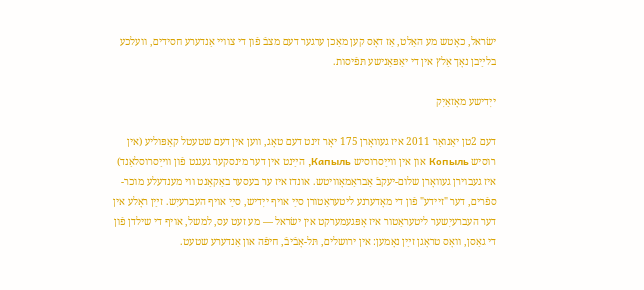ישׂראל, כאָטש מע האַלט, אַז דאָס קען מאַכן ערגער דעם מצבֿ פֿון די צוויי אַנדערע חסידים, וועלכע בלײַבן נאָך אַלץ אין די יאַפּאַנישע תּפֿיסות.

ייִדישע מאָזאַיִק

דעם 2טן יאַנואַר 2011 איז געוואָרן 175 יאָר זינט דעם טאָג, ווען אין דעם שטעטל קאַפּוליע (אין רוסיש Копыль און אין ווײַסרוסיש Капыль, הײַנט אין דער מינסקער געגנט פֿון ווײַסרוסלאַנד) איז געבוירן געוואָרן שלום-יעקבֿ אַבראַמאָוויטש. אונדז איז ער בעסער באַקאַנט ווי מענדעלע מוכר-ספֿרים, דער "זיידע" פֿון די מאָדערנע ליטעראַטורן סײַ אויף ייִדיש, סײַ אויף העברעיִש. זײַן ראָלע אין דער העברעיִשער ליטעראַטור איז אָפּגעמערקט אין ישׂראל — מע זעט עס, למשל, אויף די שילדן פֿון די גאַסן, וואָס טראָגן זײַן נאָמען: אין ירושלים, תּל-אָבֿיבֿ, חיפֿה און אַנדערע שטעט.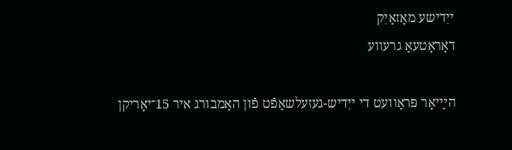ייִדישע מאָזאַיִק
דאָראָטעאַ גרעווע

הײַיאָר פּראַוועט די ייִדיש-געזעלשאַפֿט פֿון האַמבורג איר 15־יאָריקן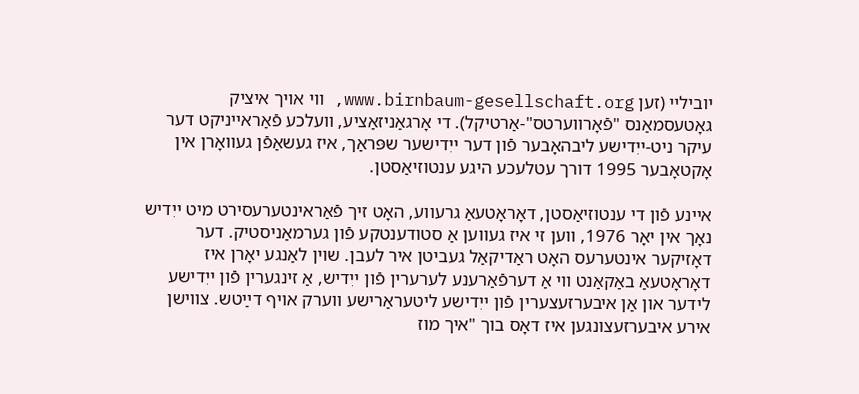יוביליי (זען www.birnbaum-gesellschaft.org, ווי אויך איציק גאָטעסמאַנס "פֿאָרווערטס"-אַרטיקל). די אָרגאַניזאַציע, וועלכע פֿאַראייניקט דער עיקר ניט-ייִדישע ליבהאָבער פֿון דער ייִדישער שפּראַך, איז געשאַפֿן געוואָרן אין אָקטאָבער 1995 דורך עטלעכע היגע ענטוזיאַסטן.

איינע פֿון די ענטוזיאַסטן, דאָראָטעאַ גרעווע, האָט זיך פֿאַראינטערעסירט מיט ייִדיש נאָך אין יאָר 1976, ווען זי איז געווען אַ סטודענטקע פֿון גערמאַניסטיק. דער דאָזיקער אינטערעס האָט ראַדיקאַל געביטן איר לעבן. שוין לאַנגע יאָרן איז דאָראָטעאַ באַקאַנט ווי אַ דערפֿאַרענע לערערין פֿון ייִדיש, אַ זינגערין פֿון ייִדישע לידער און אַן איבערזעצערין פֿון ייִדישע ליטעראַרישע ווערק אויף דײַטש. צווישן אירע איבערזעצונגען איז דאָס בוך "איך מוז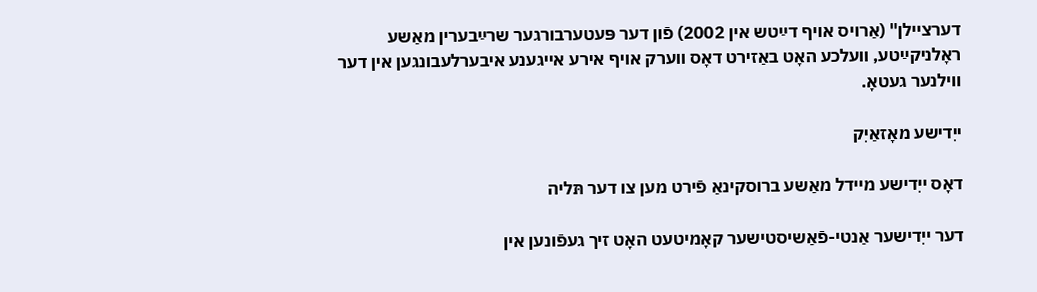דערציילן" (אַרויס אויף דײַטש אין 2002) פֿון דער פּעטערבורגער שרײַבערין מאַשע ראָלניקײַטע, וועלכע האָט באַזירט דאָס ווערק אויף אירע אייגענע איבערלעבונגען אין דער ווילנער געטאָ.

ייִדישע מאָזאַיִק

דאָס ייִדישע מיידל מאַשע ברוסקינאַ פֿירט מען צו דער תּליה

דער ייִדישער אַנטי-פֿאַשיסטישער קאָמיטעט האָט זיך געפֿונען אין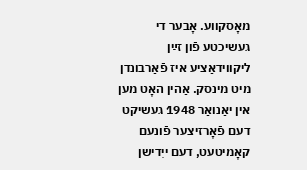מאָסקווע. אָבער די געשיכטע פֿון זײַן ליקווידאַציע איז פֿאַרבונדן מיט מינסק. אַהין האָט מען אין יאַנואַר 1948 געשיקט דעם פֿאָרזיצער פֿונעם קאָמיטעט, דעם ייִדישן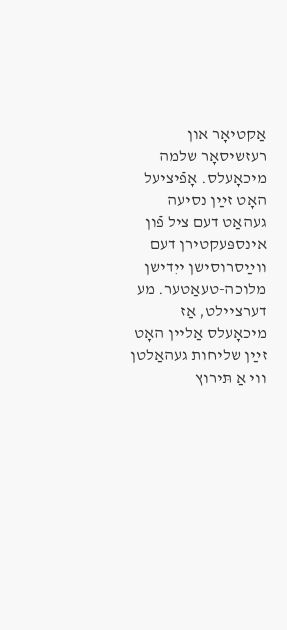אַקטיאָר און רעזשיסאָר שלמה מיכאָעלס. אָפֿיציעל האָט זײַן נסיעה געהאַט דעם ציל פֿון אינספּעקטירן דעם ווײַסרוסישן ייִדישן מלוכה-טעאַטער. מע דערציילט, אַז מיכאָעלס אַליין האָט זײַן שליחות געהאַלטן ווי אַ תּירוץ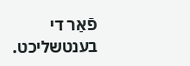פֿאַר די בענטשליכט.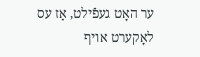ער האָט געפֿילט, אַז עס לאָקערט אויף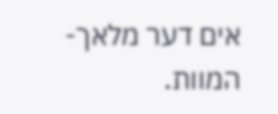אים דער מלאך-המוות.